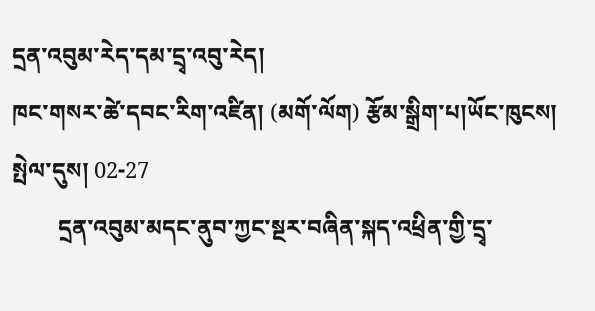དྲན་འབུམ་རེད་དམ་དྲྭ་འབུ་རེད།
ཁང་གསར་ཚེ་དབང་རིག་འཛིན། (མགོ་ལོག) རྩོམ་སྒྲིག་པ།ཡོང་ཁུངས། སྤེལ་དུས། 02-27
        དྲན་འབུམ་མདང་ནུབ་ཀྱང་སྔར་བཞིན་སྐད་འཕྲིན་གྱི་དྲྭ་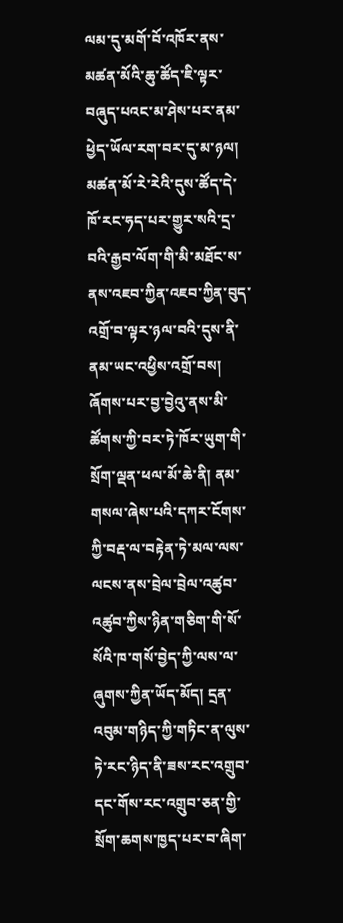ལམ་དུ་མགོ་བོ་འཁོར་ནས་མཚན་མོའི་ཆུ་ཚོད་ཇི་ལྟར་བཞུད་པའང་མ་ཤེས་པར་ནམ་ཕྱེད་ཡོལ་རག་བར་དུ་མ་ཉལ། མཚན་མོ་རེ་རེའི་དུས་ཚོད་དེ་ཁོ་རང་ཧད་པར་གྱུར་སའི་དྲ་བའི་རྒྱབ་ལོག་གི་མི་མཐོང་ས་ནས་འཇབ་ཀྱིན་འཇབ་ཀྱིན་བུད་འགྲོ་བ་ལྟར་ཉལ་བའི་དུས་ནི་ནམ་ཡང་འཕྱིས་འགྲོ་བས། ཞོགས་པར་བྱ་བྱེའུ་ནས་མི་ཚོགས་ཀྱི་བར་ཏེ་ཁོར་ཡུག་གི་སྲོག་ལྡན་ཕལ་མོ་ཆེ་ནི། ནམ་གསལ་ཞེས་པའི་དཀར་ངོགས་ཀྱི་བརྡ་ལ་བརྟེན་ཏེ་མལ་ལས་ལངས་ནས་བྲེལ་བྲེལ་འཚུབ་འཚུབ་ཀྱིས་ཉིན་གཅིག་གི་སོ་སོའི་ཁ་གསོ་བྱེད་ཀྱི་ལས་ལ་ཞུགས་ཀྱིན་ཡོད་མོད། དྲན་འབུམ་གཉིད་ཀྱི་གཏིང་ན་ལུས་ཏེ་རང་ཉིད་ནི་ཟས་རང་འགྲུབ་དང་གོས་རང་འགྲུབ་ཅན་གྱི་སྲོག་ཆགས་ཁྱད་པར་བ་ཞིག་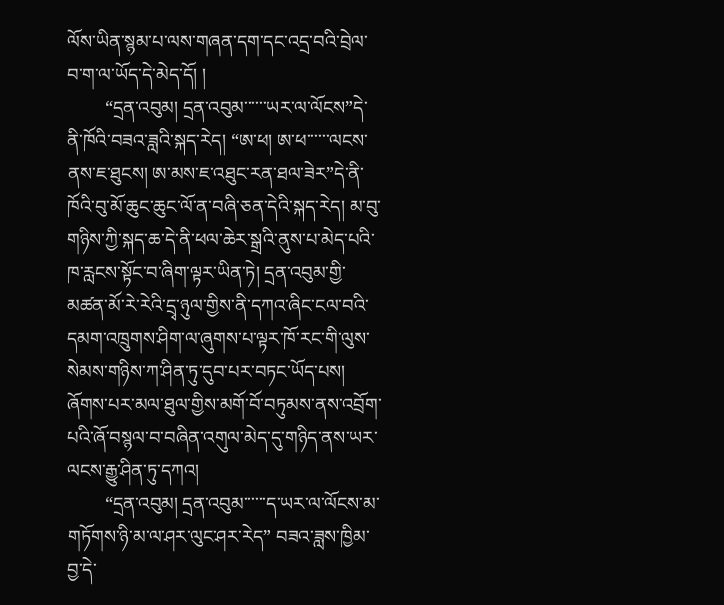ལོས་ཡིན་སྙམ་པ་ལས་གཞན་དག་དང་འདྲ་བའི་བྲེལ་བ་ག་ལ་ཡོད་དེ་མེད་དོ། །
        “དྲན་འབུམ། དྲན་འབུམ་་་་་་ཡར་ལ་ལོངས”དེ་ནི་ཁོའི་བཟའ་ཟླའི་སྐད་རེད། “ཨ་ཕ། ཨ་ཕ་་་་་་ལངས་ནས་ཇ་ཐུངས། ཨ་མས་ཇ་འཐུང་རན་ཐལ་ཟེར”དེ་ནི་ཁོའི་བུ་མོ་ཆུང་ཆུང་ལོ་ན་བཞི་ཅན་དེའི་སྐད་རེད། མ་བུ་གཉིས་ཀྱི་སྐད་ཆ་དེ་ནི་ཕལ་ཆེར་སྒྲའི་ནུས་པ་མེད་པའི་ཁ་རླངས་སྟོང་བ་ཞིག་ལྟར་ཡིན་ཏེ། དྲན་འབུམ་གྱི་མཚན་མོ་རེ་རེའི་དྲྭ་ཉུལ་གྱིས་ནི་དཀའ་ཞིང་ངལ་བའི་དམག་འཁྲུགས་ཤིག་ལ་ཞུགས་པ་ལྟར་ཁོ་རང་གི་ལུས་སེམས་གཉིས་ཀ་ཤིན་ཏུ་དུབ་པར་བཏང་ཡོད་པས། ཞོགས་པར་མལ་ཐུལ་གྱིས་མགོ་བོ་བཏུམས་ནས་འབྲོག་པའི་ཞོ་བསྙལ་བ་བཞིན་འགུལ་མེད་དུ་གཉིད་ནས་ཡར་ལངས་རྒྱུ་ཤིན་ཏུ་དཀའ།
        “དྲན་འབུམ། དྲན་འབུམ་་་་་་ད་ཡར་ལ་ལོངས་མ་གཏོགས་ཉི་མ་ལ་ཤར་ལུང་ཤར་རེད” བཟའ་ཟླས་ཁྱིམ་བྱ་དེ་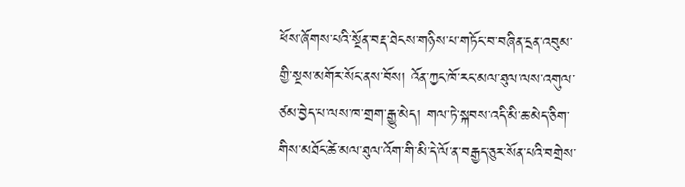ཕོས་ཞོགས་པའི་སྔོན་བརྡ་ཐེངས་གཉིས་པ་གཏོང་བ་བཞིན་དྲན་འབུམ་གྱི་སྔས་མགོར་སོང་ནས་བོས། འོན་ཀྱང་ཁོ་རང་མལ་ཐུལ་ལས་འགུལ་ཙམ་བྱེད་པ་ལས་ཁ་གྲག་རྒྱུ་མེད། གལ་ཏེ་སྐབས་འདི་མི་ཆ་མེད་ཅིག་གིས་མཐོང་ཚེ་མལ་ཐུལ་འོག་གི་མི་དེ་ལོ་ན་བརྒྱད་ཅུར་སོན་པའི་བགྲེས་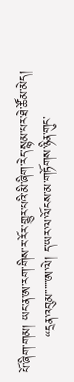པོ་ཞིག་གམ། ཡང་ན་ཨ་རག་གིས་ར་རོར་གྱུར་པའི་མི་ཞིག་རེད་སྙམ་པར་ཐེ་ཚོམ་མེད།
        “དྲན་འབུམ་་་་་་ཨ་ལེ། ད་ཡར་ལ་ལོངས་མ་གཏོགས་ཉིན་གུང་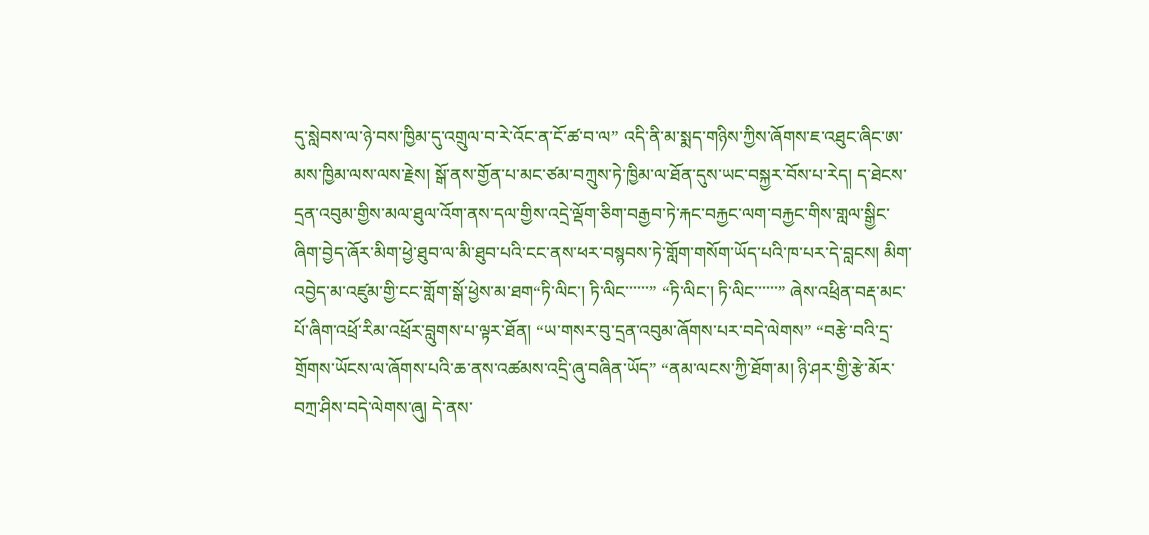དུ་སླེབས་ལ་ཉེ་བས་ཁྱིམ་དུ་འགྲུལ་བ་རེ་འོང་ན་ངོ་ཚ་བ་ལ” འདི་ནི་མ་སྨད་གཉིས་ཀྱིས་ཞོགས་ཇ་འཐུང་ཞིང་ཨ་མས་ཁྱིམ་ལས་ལས་རྗེས། སྒོ་ནས་གྱོན་པ་མང་ཙམ་བཀྲུས་ཏེ་ཁྱིམ་ལ་ཐོན་དུས་ཡང་བསྐྱར་བོས་པ་རེད། ད་ཐེངས་དྲན་འབུམ་གྱིས་མལ་ཐུལ་འོག་ནས་དལ་གྱིས་འདྲེ་ལྡོག་ཅིག་བརྒྱབ་ཏེ་རྐང་བརྐྱང་ལག་བརྐྱང་གིས་གླལ་སྒྱིང་ཞིག་བྱེད་ཞོར་མིག་ཕྱེ་ཐུབ་ལ་མི་ཐུབ་པའི་ངང་ནས་ཕར་བསྙབས་ཏེ་གློག་གསོག་ཡོད་པའི་ཁ་པར་དེ་བླངས། མིག་འབྱེད་མ་འཛུམ་གྱི་ངང་གློག་སྒོ་ཕྱེས་མ་ཐག“ཏི་ལིང་། ཏི་ལིང་་་་་་” “ཏི་ལིང་། ཏི་ལིང་་་་་་” ཞེས་འཕྲིན་བརྡ་མང་པོ་ཞིག་འཕྲོ་རིམ་འཕྲོར་བླུགས་པ་ལྟར་ཐོན། “ཡ་གསར་བུ་དྲན་འབུམ་ཞོགས་པར་བདེ་ལེགས” “བརྩེ་བའི་དྲ་གྲོགས་ཡོངས་ལ་ཞོགས་པའི་ཆ་ནས་འཚམས་འདྲི་ཞུ་བཞིན་ཡོད” “ནམ་ལངས་ཀྱི་ཐོག་མ། ཉི་ཤར་གྱི་རྩེ་མོར་བཀྲ་ཤིས་བདེ་ལེགས་ཞུ། དེ་ནས་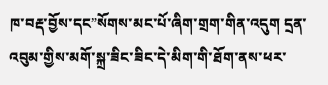ཁ་བརྡ་བྱོས་དང”སོགས་མང་པོ་ཞིག་གྲག་གིན་འདུག དྲན་འབུམ་གྱིས་མགོ་སྐྲ་ཟིང་ཟིང་དེ་མིག་གི་ཐོག་ནས་ཕར་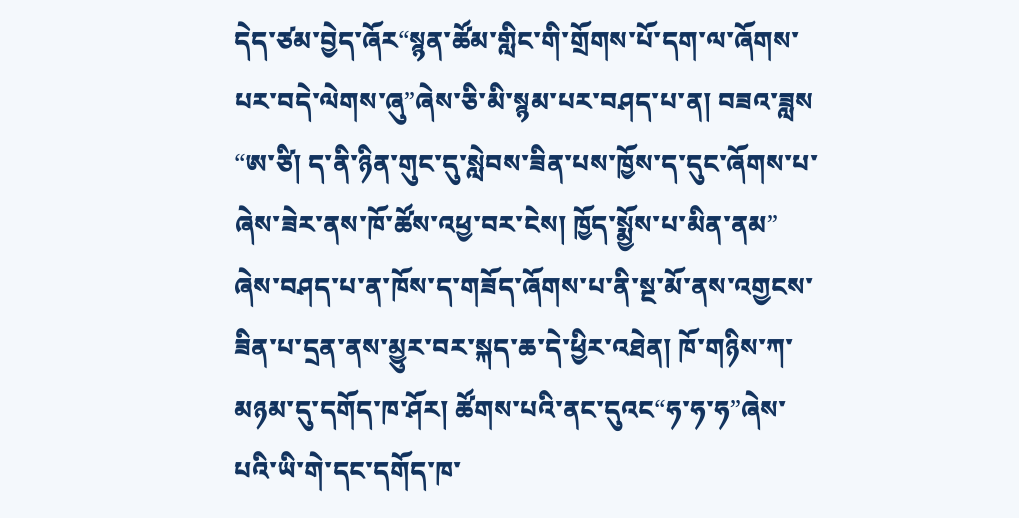དེད་ཙམ་བྱེད་ཞོར“སྙན་ཚོམ་གླིང་གི་གྲོགས་པོ་དག་ལ་ཞོགས་པར་བདེ་ལེགས་ཞུ”ཞེས་ཅི་མི་སྙམ་པར་བཤད་པ་ན། བཟའ་ཟླས “ཨ་ཙི། ད་ནི་ཉིན་གུང་དུ་སླེབས་ཟིན་པས་ཁྱོས་ད་དུང་ཞོགས་པ་ཞེས་ཟེར་ནས་ཁོ་ཚོས་འཕྱ་བར་ངེས། ཁྱོད་སྨྱོས་པ་མིན་ནམ” ཞེས་བཤད་པ་ན་ཁོས་ད་གཟོད་ཞོགས་པ་ནི་སྔ་མོ་ནས་འགྱངས་ཟིན་པ་དྲན་ནས་མྱུར་བར་སྐད་ཆ་དེ་ཕྱིར་འཐེན། ཁོ་གཉིས་ཀ་མཉམ་དུ་དགོད་ཁ་ཤོར། ཚོགས་པའི་ནང་དུའང“ཧ་ཧ་ཧ”ཞེས་པའི་ཡི་གེ་དང་དགོད་ཁ་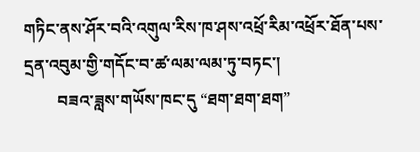གཏིང་ནས་ཤོར་བའི་འགུལ་རིས་ཁ་ཤས་འཕྲོ་རིམ་འཕྲོར་ཐོན་པས་དྲན་འབུམ་གྱི་གདོང་བ་ཚ་ལམ་ལམ་ཏུ་བཏང་།
        བཟའ་ཟླས་གཡོས་ཁང་དུ “ཐག་ཐག་ཐག”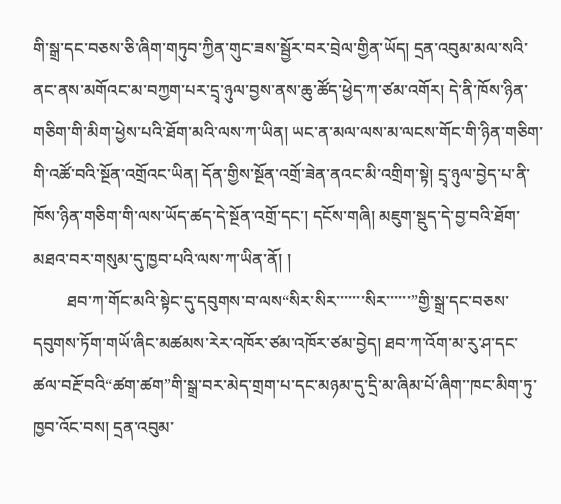གི་སྒྲ་དང་བཅས་ཅི་ཞིག་གཏུབ་ཀྱིན་གུང་ཟས་སྦྱོར་བར་བྲེལ་གྱིན་ཡོད། དྲན་འབུམ་མལ་སའི་ནང་ནས་མགོའང་མ་བཀྱག་པར་དྲྭ་ཉུལ་བྱས་ནས་ཆུ་ཚོད་ཕྱེད་ཀ་ཙམ་འགོར། དེ་ནི་ཁོས་ཉིན་གཅིག་གི་མིག་ཕྱེས་པའི་ཐོག་མའི་ལས་ཀ་ཡིན། ཡང་ན་མལ་ལས་མ་ལངས་གོང་གི་ཉིན་གཅིག་གི་འཚོ་བའི་སྔོན་འགྲོའང་ཡིན། དོན་གྱིས་སྔོན་འགྲོ་ཟེན་ནའང་མི་འགྲིག་སྟེ། དྲྭ་ཉུལ་བྱེད་པ་ནི་ཁོས་ཉིན་གཅིག་གི་ལས་ཡོད་ཚད་དེ་སྔོན་འགྲོ་དང་། དངོས་གཞི། མཇུག་སྡུད་དེ་བྱ་བའི་ཐོག་མཐའ་བར་གསུམ་དུ་ཁྱབ་པའི་ལས་ཀ་ཡིན་ནོ། །
        ཐབ་ཀ་གོང་མའི་སྟེང་དུ་དབུགས་བ་ལས“སིར་སིར་་་་་་་སིར་་་་་་”གྱི་སྒྲ་དང་བཅས་དབུགས་ཏོག་གཡོ་ཞིང་མཚམས་རེར་འཁོར་ཙམ་འཁོར་ཙམ་བྱེད། ཐབ་ཀ་འོག་མ་རུ་ཤ་དང་ཚལ་བརྔོ་བའི“ཚག་ཚག”གི་སྒྲ་བར་མེད་གྲག་པ་དང་མཉམ་དུ་དྲི་མ་ཞིམ་པོ་ཞིག་་ཁང་མིག་ཏུ་ཁྱབ་འོང་བས། དྲན་འབུམ་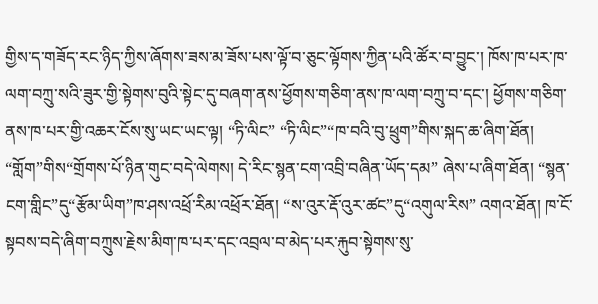གྱིས་ད་གཟོད་རང་ཉིད་ཀྱིས་ཞོགས་ཟས་མ་ཟོས་པས་ལྟོ་བ་ཅུང་ལྟོགས་ཀྱིན་པའི་ཚོར་བ་བྱུང་། ཁོས་ཁ་པར་ཁ་ལག་བཀྲུ་སའི་ཟུར་གྱི་སྟེགས་བུའི་སྟེང་དུ་བཞག་ནས་ཕྱོགས་གཅིག་ནས་ཁ་ལག་བཀྲུ་བ་དང་། ཕྱོགས་གཅིག་ནས་ཁ་པར་གྱི་འཆར་ངོས་སུ་ཡང་ཡང་ལྟ། “ཏི་ལིང” “ཏི་ལིང”“ཁ་བའི་བུ་ཕྲུག”གིས་སྐད་ཆ་ཞིག་ཐོན། “གློག”གིས“གྲོགས་པོ་ཉིན་གུང་བདེ་ལེགས། དེ་རིང་སྙན་ངག་འབྲི་བཞིན་ཡོད་དམ” ཞེས་པ་ཞིག་ཐོན། “སྙན་ངག་གླིང”དུ“རྩོམ་ཡིག”ཁ་ཤས་འཕྲོ་རིམ་འཕྲོར་ཐོན། “ས་འུར་རྡོ་འུར་ཚང”དུ“འགུལ་རིས” འགའ་ཐོན། ཁ་ངོ་སྟབས་བདེ་ཞིག་བཀྲུས་རྗེས་མིག་ཁ་པར་དང་འབྲལ་བ་མེད་པར་རྐུབ་སྟེགས་སུ་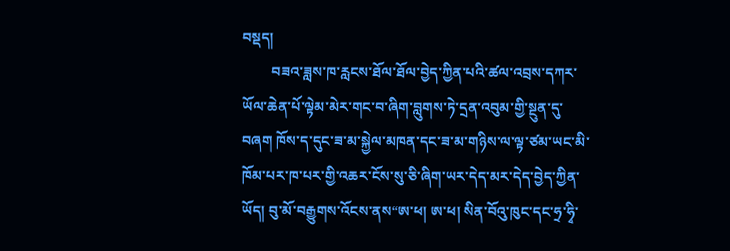བསྡད།
        བཟའ་ཟླས་ཁ་རླངས་ཐོལ་ཐོལ་བྱེད་ཀྱིན་པའི་ཚལ་འབྲས་དཀར་ཡོལ་ཆེན་པོ་ལྟེམ་མེར་གང་བ་ཞིག་བླུགས་ཏེ་དྲན་འབུམ་གྱི་སྔུན་དུ་བཞག ཁོས་ད་དུང་ཟ་མ་སྐྱེལ་མཁན་དང་ཟ་མ་གཉིས་ལ་ལྟ་ཙམ་ཡང་མི་ཁོམ་པར་ཁ་པར་གྱི་འཆར་ངོས་སུ་ཅི་ཞིག་ཡར་དེད་མར་དེད་བྱེད་ཀྱིན་ཡོད། བུ་མོ་བརྒྱུགས་འོངས་ནས“ཨ་ཕ། ཨ་ཕ། སིན་བོའུ་ཁུང་དང་ཧྲ་ཧྭི་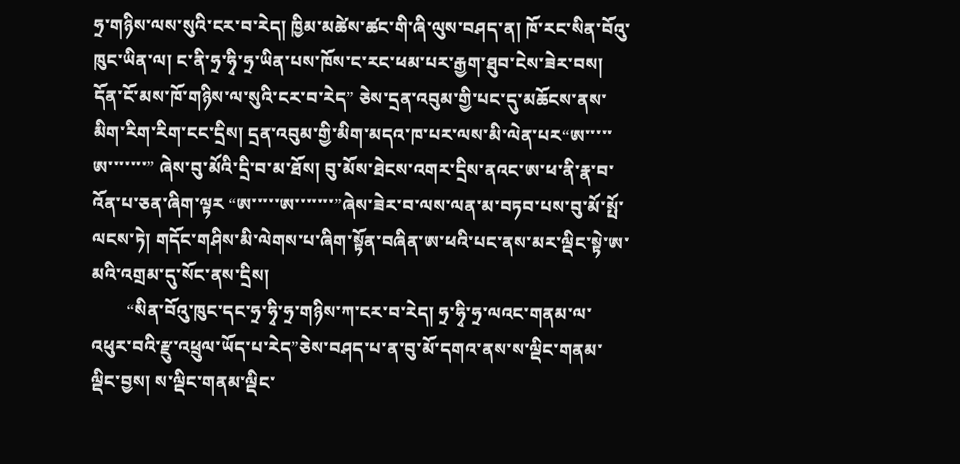ཧྲ་གཉིས་ལས་སུའི་ངར་བ་རེད། ཁྱིམ་མཚེས་ཚང་གི་ཞི་ལུས་བཤད་ན། ཁོ་རང་སིན་བོའུ་ཁུང་ཡིན་ལ། ང་ནི་ཧྲ་ཧྭི་ཧྲ་ཡིན་པས་ཁོས་ང་རང་ཕམ་པར་རྒྱག་ཐུབ་ངེས་ཟེར་བས། དོན་ངོ་མས་ཁོ་གཉིས་ལ་སུའི་ངར་བ་རེད” ཅེས་དྲན་འབུམ་གྱི་པང་དུ་མཆོངས་ནས་མིག་རིག་རིག་ངང་དྲིས། དྲན་འབུམ་གྱི་མིག་མདའ་ཁ་པར་ལས་མི་ལེན་པར“ཨ་་་་་ཨ་་་་་་་” ཞེས་བུ་མོའི་དྲི་བ་མ་ཐོས། བུ་མོས་ཐེངས་འགར་དྲིས་ནའང་ཨ་ཕ་ནི་རྣ་བ་འོན་པ་ཅན་ཞིག་ལྟར “ཨ་་་་་ཨ་་་་་་་”ཞེས་ཟེར་བ་ལས་ལན་མ་བཏབ་པས་བུ་མོ་སྤོ་ལངས་ཏེ། གདོང་གཤིས་མི་ལེགས་པ་ཞིག་སྟོན་བཞིན་ཨ་ཕའི་པང་ནས་མར་ལྡིང་སྟེ་ཨ་མའི་འགྲམ་དུ་སོང་ནས་དྲིས།
        “སིན་བོའུ་ཁུང་དང་ཧྲ་ཧྭི་ཧྲ་གཉིས་ཀ་ངར་བ་རེད། ཧྲ་ཧྭི་ཧྲ་ལའང་གནམ་ལ་འཕུར་བའི་རྫུ་འཕྲུལ་ཡོད་པ་རེད”ཅེས་བཤད་པ་ན་བུ་མོ་དགའ་ནས་ས་ལྡིང་གནམ་ལྡིང་བྱས། ས་ལྡིང་གནམ་ལྡིང་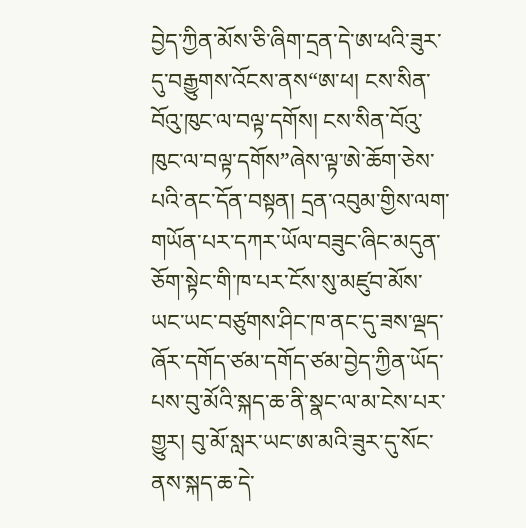བྱེད་ཀྱིན་མོས་ཅི་ཞིག་དྲན་དེ་ཨ་ཕའི་ཟུར་དུ་བརྒྱུགས་འོངས་ནས“ཨ་ཕ། ངས་སིན་བོའུ་ཁུང་ལ་བལྟ་དགོས། ངས་སིན་བོའུ་ཁུང་ལ་བལྟ་དགོས”ཞེས་ལྟ་ཨེ་ཆོག་ཅེས་པའི་ནང་དོན་བསྟན། དྲན་འབུམ་གྱིས་ལག་གཡོན་པར་དཀར་ཡོལ་བཟུང་ཞིང་མདུན་ཅོག་སྟེང་གི་ཁ་པར་ངོས་སུ་མཛུབ་མོས་ཡང་ཡང་བཙུགས་ཤིང་ཁ་ནང་དུ་ཟས་ལྡད་ཞོར་དགོད་ཙམ་དགོད་ཙམ་བྱེད་ཀྱིན་ཡོད་པས་བུ་མོའི་སྐད་ཆ་ནི་སྣང་ལ་མ་ངེས་པར་གྱུར། བུ་མོ་སླར་ཡང་ཨ་མའི་ཟུར་དུ་སོང་ནས་སྐད་ཆ་དེ་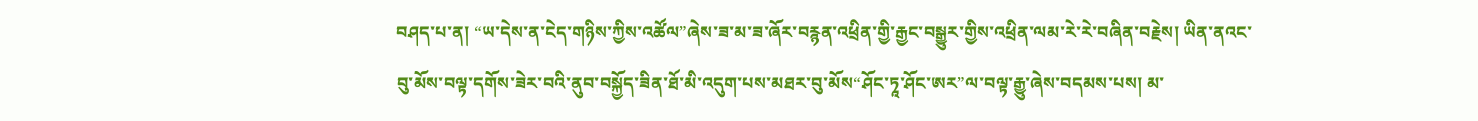བཤད་པ་ན། “ཡ་དེས་ན་ངེད་གཉིས་ཀྱིས་འཚོལ”ཞེས་ཟ་མ་ཟ་ཞོར་བརྙན་འཕྲིན་གྱི་རྒྱང་བསྒྱུར་གྱིས་འཕྲིན་ལམ་རེ་རེ་བཞིན་བརྗེས། ཡིན་ནའང་བུ་མོས་བལྟ་དགོས་ཟེར་བའི་ནུབ་བསྐྱོད་ཟིན་ཐོ་མི་འདུག་པས་མཐར་བུ་མོས“ཤོང་ཏཱ་ཤོང་ཨར”ལ་བལྟ་རྒྱུ་ཞེས་བདམས་པས། མ་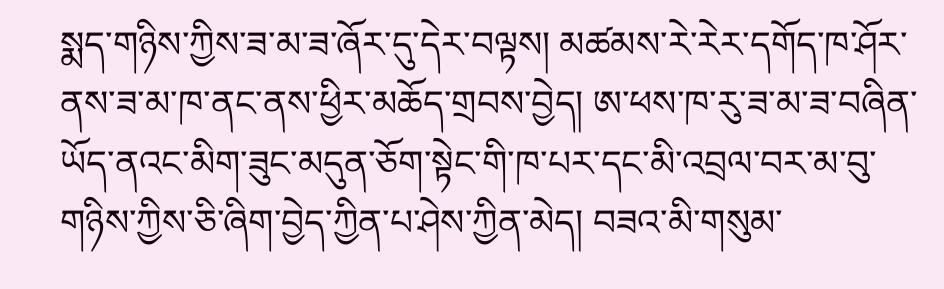སྨད་གཉིས་ཀྱིས་ཟ་མ་ཟ་ཞོར་དུ་དེར་བལྟས། མཚམས་རེ་རེར་དགོད་ཁ་ཤོར་ནས་ཟ་མ་ཁ་ནང་ནས་ཕྱིར་མཆོད་གྲབས་བྱེད། ཨ་ཕས་ཁ་རུ་ཟ་མ་ཟ་བཞིན་ཡོད་ནའང་མིག་ཟུང་མདུན་ཅོག་སྟེང་གི་ཁ་པར་དང་མི་འབྲལ་བར་མ་བུ་གཉིས་ཀྱིས་ཅི་ཞིག་བྱེད་ཀྱིན་པ་ཤེས་ཀྱིན་མེད། བཟའ་མི་གསུམ་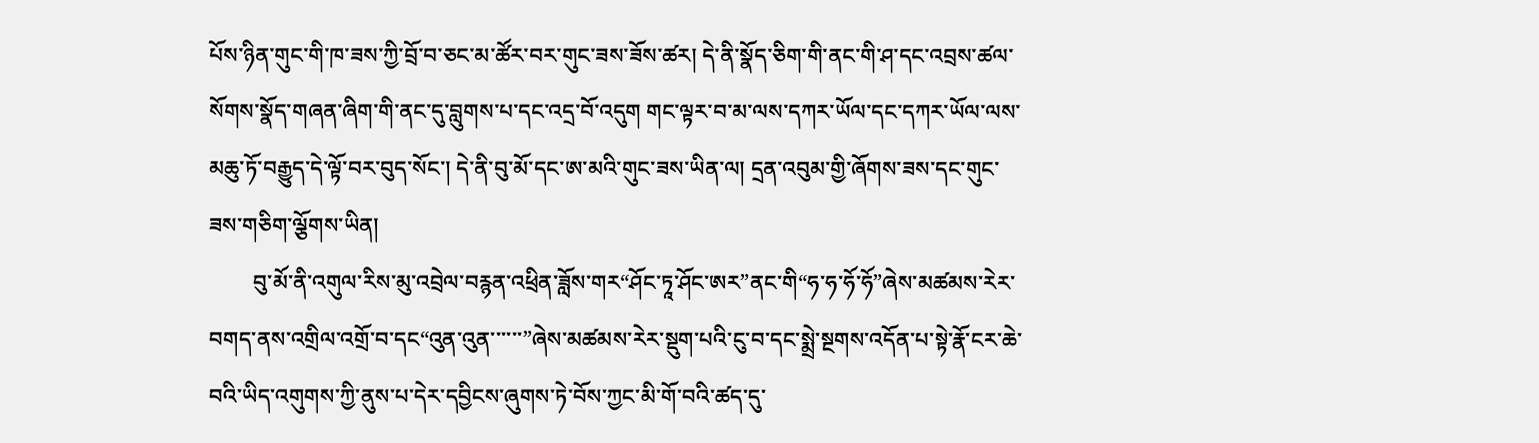པོས་ཉིན་གུང་གི་ཁ་ཟས་ཀྱི་བྲོ་བ་ཅང་མ་ཚོར་བར་གུང་ཟས་ཟོས་ཚར། དེ་ནི་སྣོད་ཅིག་གི་ནང་གི་ཤ་དང་འབྲས་ཚལ་སོགས་སྣོད་གཞན་ཞིག་གི་ནང་དུ་བླུགས་པ་དང་འདྲ་བོ་འདུག གང་ལྟར་བ་མ་ལས་དཀར་ཡོལ་དང་དཀར་ཡོལ་ལས་མཆུ་ཏོ་བརྒྱུད་དེ་ལྟོ་བར་བུད་སོང་། དེ་ནི་བུ་མོ་དང་ཨ་མའི་གུང་ཟས་ཡིན་ལ། དྲན་འབུམ་གྱི་ཞོགས་ཟས་དང་གུང་ཟས་གཅིག་ལྕོགས་ཡིན།
        བུ་མོ་ནི་འགུལ་རིས་མུ་འབྲེལ་བརྙན་འཕྲིན་ཟློས་གར“ཤོང་ཏཱ་ཤོང་ཨར”ནང་གི“ཧ་ཧ་ཧོ་ཧོ”ཞེས་མཚམས་རེར་བགད་ནས་འགྲིལ་འགྲོ་བ་དང“འུན་འུན་་་་་་”ཞེས་མཚམས་རེར་སྡུག་པའི་ངུ་བ་དང་སྨྲེ་སྔགས་འདོན་པ་སྟེ་རྣོ་ངར་ཆེ་བའི་ཡིད་འགུགས་ཀྱི་ནུས་པ་དེར་དབྱིངས་ཞུགས་ཏེ་བོས་ཀྱང་མི་གོ་བའི་ཚད་དུ་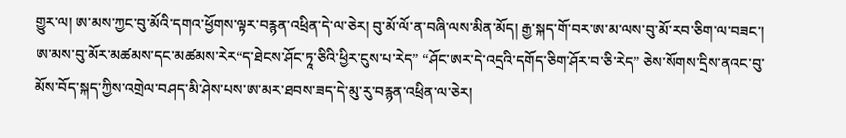གྱུར་ལ། ཨ་མས་ཀྱང་བུ་མོའི་དགའ་ཕྱོགས་ལྟར་བརྙན་འཕྲིན་དེ་ལ་ཅེར། བུ་མོ་ལོ་ན་བཞི་ལས་མིན་མོད། རྒྱ་སྐད་གོ་བར་ཨ་མ་ལས་བུ་མོ་རབ་ཅིག་ལ་བཟང་། ཨ་མས་བུ་མོར་མཚམས་དང་མཚམས་རེར“ད་ཐེངས་ཤོང་ཏཱ་ཅིའི་ཕྱིར་ངུས་པ་རེད” “ཤོང་ཨར་དེ་འདྲའི་དགོད་ཅིག་ཤོར་བ་ཅི་རེད” ཅེས་སོགས་དྲིས་ནའང་བུ་མོས་བོད་སྐད་ཀྱིས་འགྲེལ་བཤད་མི་ཤེས་པས་ཨ་མར་ཐབས་ཟད་དེ་མུ་རུ་བརྙན་འཕྲིན་ལ་ཅེར།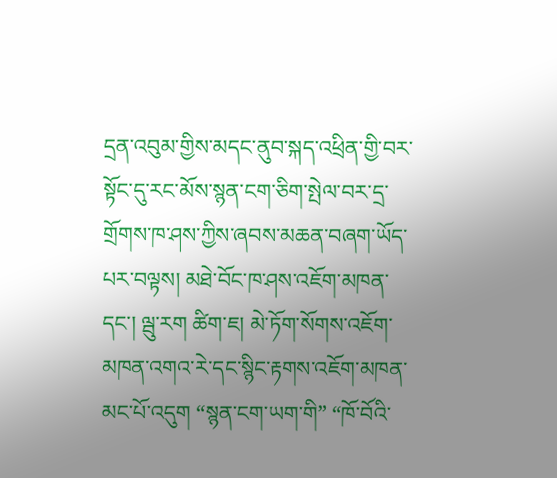དྲན་འབུམ་གྱིས་མདང་ནུབ་སྐད་འཕྲིན་གྱི་བར་སྟོང་དུ་རང་མོས་སྙན་ངག་ཅིག་སྤེལ་བར་དྲ་གྲོགས་ཁ་ཤས་ཀྱིས་ཞབས་མཆན་བཞག་ཡོད་པར་བལྟས། མཐེ་བོང་ཁ་ཤས་འཇོག་མཁན་དང་། ལྦུ་རག ཚིག་ཇ། མེ་ཏོག་སོགས་འཇོག་མཁན་འགའ་རེ་དང་སྙིང་རྟགས་འཇོག་མཁན་མང་པོ་འདུག “སྙན་ངག་ཡག་གི” “ཁོ་བོའི་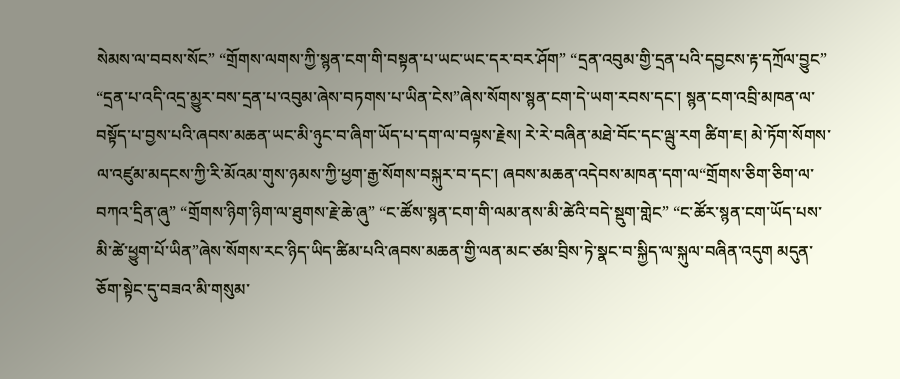སེམས་ལ་བབས་སོང” “གྲོགས་ལགས་ཀྱི་སྙན་ངག་གི་བསྟན་པ་ཡང་ཡང་དར་བར་ཤོག” “དྲན་འབུམ་གྱི་དྲན་པའི་དབྱངས་རྟ་དཀྲོལ་བྱུང” “དྲན་པ་འདི་འདྲ་མྱུར་བས་དྲན་པ་འབུམ་ཞེས་བཏགས་པ་ཡིན་ངེས”ཞེས་སོགས་སྙན་ངག་དེ་ཡག་རབས་དང་། སྙན་ངག་འབྲི་མཁན་ལ་བསྟོད་པ་བྱས་པའི་ཞབས་མཆན་ཡང་མི་ཉུང་བ་ཞིག་ཡོད་པ་དག་ལ་བལྟས་རྗེས། རེ་རེ་བཞིན་མཐེ་བོང་དང་ལྦུ་རག ཚིག་ཇ། མེ་ཏོག་སོགས་ལ་འཛུམ་མདངས་ཀྱི་རི་མོའམ་གུས་ཉམས་ཀྱི་ཕྱག་རྒྱ་སོགས་བསྐུར་བ་དང་། ཞབས་མཆན་འདེབས་མཁན་དག་ལ“གྲོགས་ཅིག་ཅིག་ལ་བཀའ་དྲིན་ཞུ” “གྲོགས་ཉིག་ཉིག་ལ་ཐུགས་རྗེ་ཆེ་ཞུ” “ང་ཚོས་སྙན་ངག་གི་ལམ་ནས་མི་ཚེའི་བདེ་སྡུག་གླེང” “ང་ཚོར་སྙན་ངག་ཡོད་པས་མི་ཚེ་ཕྱུག་པོ་ཡིན”ཞེས་སོགས་རང་ཉིད་ཡིད་ཚིམ་པའི་ཞབས་མཆན་གྱི་ལན་མང་ཙམ་བྲིས་ཏེ་སྣང་བ་སྐྱིད་ལ་སྐུལ་བཞིན་འདུག མདུན་ཅོག་སྟེང་དུ་བཟའ་མི་གསུམ་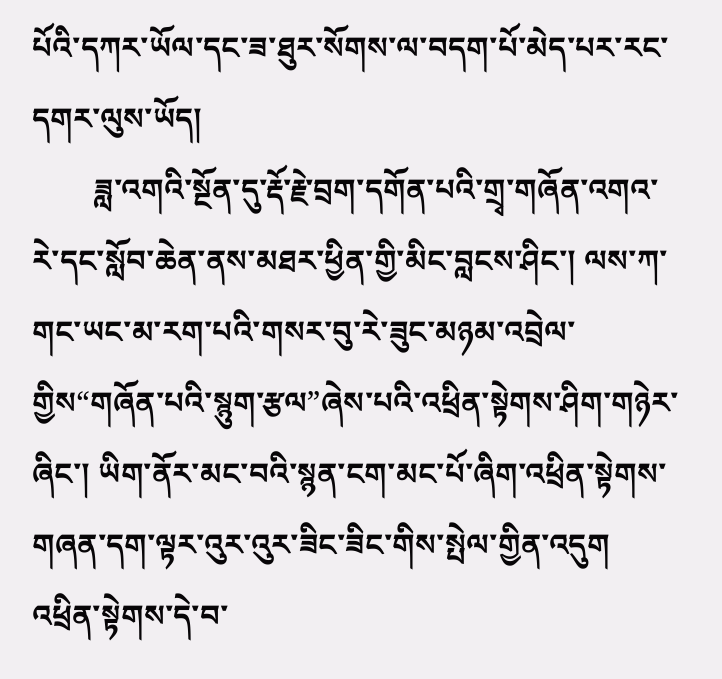པོའི་དཀར་ཡོལ་དང་ཟ་ཐུར་སོགས་ལ་བདག་པོ་མེད་པར་རང་དགར་ལུས་ཡོད།
        ཟླ་འགའི་སྔོན་དུ་རྡོ་རྗེ་བྲག་དགོན་པའི་གྲྭ་གཞོན་འགའ་རེ་དང་སློབ་ཆེན་ནས་མཐར་ཕྱིན་གྱི་མིང་བླངས་ཤིང་། ལས་ཀ་གང་ཡང་མ་རག་པའི་གསར་བུ་རེ་ཟུང་མཉམ་འབྲེལ་གྱིས“གཞོན་པའི་སྙུག་རྩལ”ཞེས་པའི་འཕྲིན་སྟེགས་ཤིག་གཉེར་ཞིང་། ཡིག་ནོར་མང་བའི་སྙན་ངག་མང་པོ་ཞིག་འཕྲིན་སྟེགས་གཞན་དག་ལྟར་འུར་འུར་ཟིང་ཟིང་གིས་སྤེལ་གྱིན་འདུག འཕྲིན་སྟེགས་དེ་བ་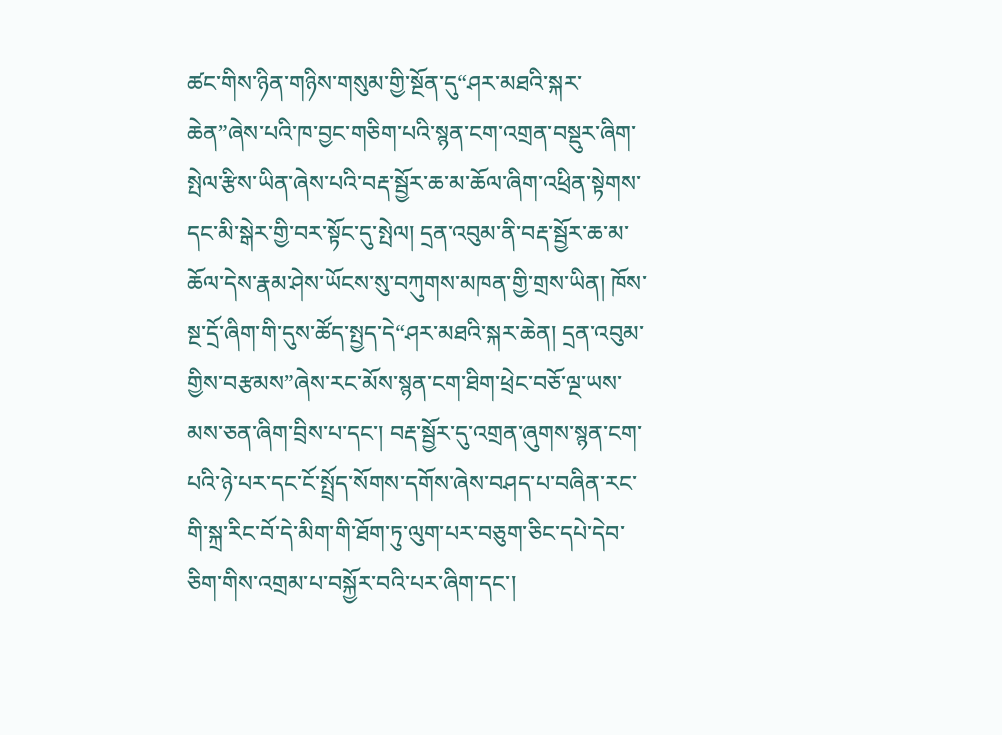ཚང་གིས་ཉིན་གཉིས་གསུམ་གྱི་སྔོན་དུ“ཤར་མཐའི་སྐར་ཆེན”ཞེས་པའི་ཁ་བྱང་གཅིག་པའི་སྙན་ངག་འགྲན་བསྡུར་ཞིག་སྤེལ་རྩིས་ཡིན་ཞེས་པའི་བརྡ་སྦྱོར་ཆ་མ་ཆོལ་ཞིག་འཕྲིན་སྟེགས་དང་མི་སྒེར་གྱི་བར་སྟོང་དུ་སྤེལ། དྲན་འབུམ་ནི་བརྡ་སྦྱོར་ཆ་མ་ཆོལ་དེས་རྣམ་ཤེས་ཡོངས་སུ་བཀུགས་མཁན་གྱི་གྲས་ཡིན། ཁོས་སྔ་དྲོ་ཞིག་གི་དུས་ཚོད་སྤྱད་དེ“ཤར་མཐའི་སྐར་ཆེན། དྲན་འབུམ་གྱིས་བརྩམས”ཞེས་རང་མོས་སྙན་ངག་ཐིག་ཕྲེང་བཅོ་ལྔ་ཡས་མས་ཅན་ཞིག་བྲིས་པ་དང་། བརྡ་སྦྱོར་དུ་འགྲན་ཞུགས་སྙན་ངག་པའི་ཉེ་པར་དང་ངོ་སྤྲོད་སོགས་དགོས་ཞེས་བཤད་པ་བཞིན་རང་གི་སྐྲ་རིང་བོ་དེ་མིག་གི་ཐོག་ཏུ་ལུག་པར་བཅུག་ཅིང་དཔེ་དེབ་ཅིག་གིས་འགྲམ་པ་བསྐྱོར་བའི་པར་ཞིག་དང་།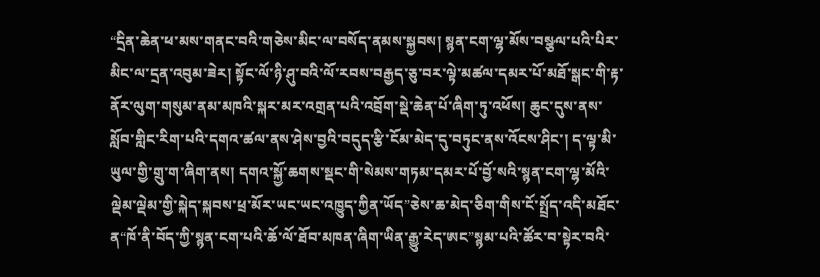“དྲིན་ཆེན་ཕ་མས་གནང་བའི་གཅེས་མིང་ལ་བསོད་ནམས་སྐྱབས། སྙན་ངག་ལྷ་མོས་བསྩལ་པའི་པིར་མིང་ལ་དྲན་འབུམ་ཟེར། སྟོང་ལོ་ཉི་ཤུ་བའི་ལོ་རབས་བརྒྱད་ཅུ་བར་ལྟེ་མཚལ་དམར་པོ་མཐོ་སྒང་གི་རྟ་ནོར་ལུག་གསུམ་ནམ་མཁའི་སྐར་མར་འགྲན་པའི་འབྲོག་སྡེ་ཆེན་པོ་ཞིག་ཏུ་འཕོས། ཆུང་དུས་ནས་སློབ་གླིང་རིག་པའི་དགའ་ཚལ་ནས་ཤེས་བྱའི་བདུད་རྩི་ངོམ་མེད་དུ་བཏུང་ནས་འོངས་ཤིང་། ད་ལྟ་མི་ཡུལ་གྱི་གྲུ་ག་ཞིག་ནས། དགའ་སྐྱོ་ཆགས་སྡང་གི་སེམས་གཏམ་དམར་པོ་བྱོ་སའི་སྙན་ངག་ལྷ་མོའི་ལྡེམ་ལྡེམ་གྱི་སྐེད་སྐབས་ཕྲ་མོར་ཡང་ཡང་འཁྱུད་ཀྱིན་ཡོད”ཅེས་ཆ་མེད་ཅིག་གིས་ངོ་སྤྲོད་འདི་མཐོང་ན“ཁོ་ནི་བོད་ཀྱི་སྙན་ངག་པའི་ཆོ་ལོ་ཐོབ་མཁན་ཞིག་ཡིན་རྒྱུ་རེད་ཨང”སྙམ་པའི་ཚོར་བ་སྟེར་བའི་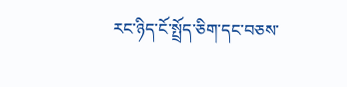རང་ཉིད་ངོ་སྤྲོད་ཅིག་དང་བཅས་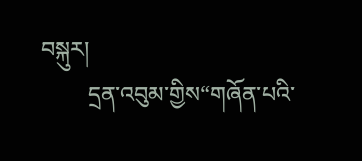བསྐུར།
        དྲན་འབུམ་གྱིས“གཞོན་པའི་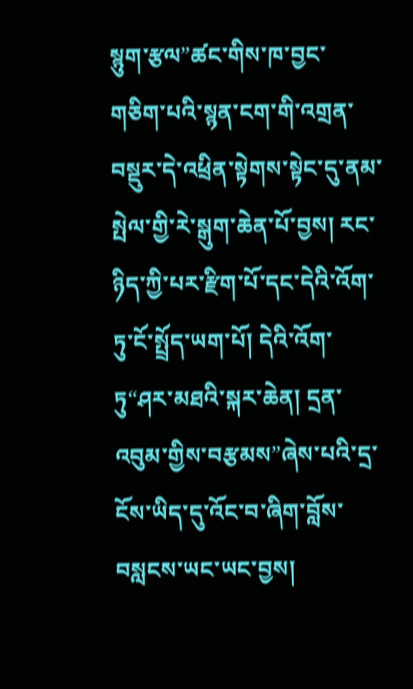སྙུག་རྩལ”ཚང་གིས་ཁ་བྱང་གཅིག་པའི་སྙན་ངག་གི་འགྲན་བསྡུར་དེ་འཕྲིན་སྟེགས་སྟེང་དུ་ནམ་སྤེལ་གྱི་རེ་སྒུག་ཆེན་པོ་བྱས། རང་ཉིད་ཀྱི་པར་རྫིག་པོ་དང་དེའི་འོག་ཏུ་ངོ་སྤྲོད་ཡག་པོ། དེའི་འོག་ཏུ“ཤར་མཐའི་སྐར་ཆེན། དྲན་འབུམ་གྱིས་བརྩམས”ཞེས་པའི་དྲ་ངོས་ཡིད་དུ་འོང་བ་ཞིག་བློས་བསླངས་ཡང་ཡང་བྱས།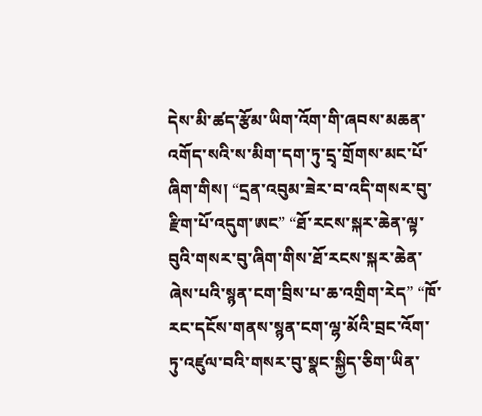དེས་མི་ཚད་རྩོམ་ཡིག་འོག་གི་ཞབས་མཆན་འགོད་སའི་ས་མིག་དག་ཏུ་དྲྭ་གྲོགས་མང་པོ་ཞིག་གིས། “དྲན་འབུམ་ཟེར་བ་འདི་གསར་བུ་རྫིག་པོ་འདུག་ཨང” “ཐོ་རངས་སྐར་ཆེན་ལྟ་བུའི་གསར་བུ་ཞིག་གིས་ཐོ་རངས་སྐར་ཆེན་ཞེས་པའི་སྙན་ངག་བྲིས་པ་ཆ་འགྲིག་རེད” “ཁོ་རང་དངོས་གནས་སྙན་ངག་ལྷ་མོའི་བྲང་འོག་ཏུ་འཛུལ་བའི་གསར་བུ་སྣང་སྐྱིད་ཅིག་ཡིན་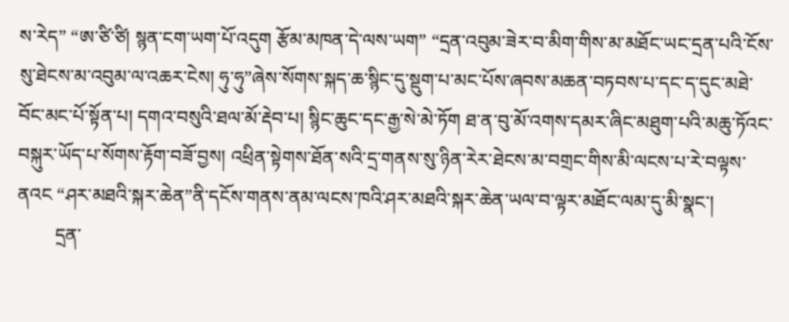ས་རེད” “ཨ་ཙི་ཙི། སྙན་ངག་ཡག་པོ་འདུག རྩོམ་མཁན་དེ་ལས་ཡག” “དྲན་འབུམ་ཟེར་བ་མིག་གིས་མ་མཐོང་ཡང་དྲན་པའི་ངོས་སུ་ཐེངས་མ་འབུམ་ལ་འཆར་ངེས། ཧུ་ཧུ”ཞེས་སོགས་སྐད་ཆ་སྙིང་དུ་སྡུག་པ་མང་པོས་ཞབས་མཆན་བཏབས་པ་དང་ད་དུང་མཐེ་བོང་མང་པོ་སྟོན་པ། དགའ་བསུའི་ཐལ་མོ་རྡེབ་པ། སྙིང་ཆུང་དང་རྒྱ་སེ་མེ་ཏོག ཐ་ན་བུ་མོ་འགས་དམར་ཞིང་མཐུག་པའི་མཆུ་ཏོའང་བསྐུར་ཡོད་པ་སོགས་རྟོག་བཟོ་བྱས། འཕྲིན་སྟེགས་ཐོན་སའི་དྲ་གནས་སུ་ཉིན་རེར་ཐེངས་མ་བགྲང་གིས་མི་ལངས་པ་རེ་བལྟས་ནའང “ཤར་མཐའི་སྐར་ཆེན”ནི་དངོས་གནས་ནམ་ལངས་ཁའི་ཤར་མཐའི་སྐར་ཆེན་ཡལ་བ་ལྟར་མཐོང་ལམ་དུ་མི་སྣང་།
        དྲན་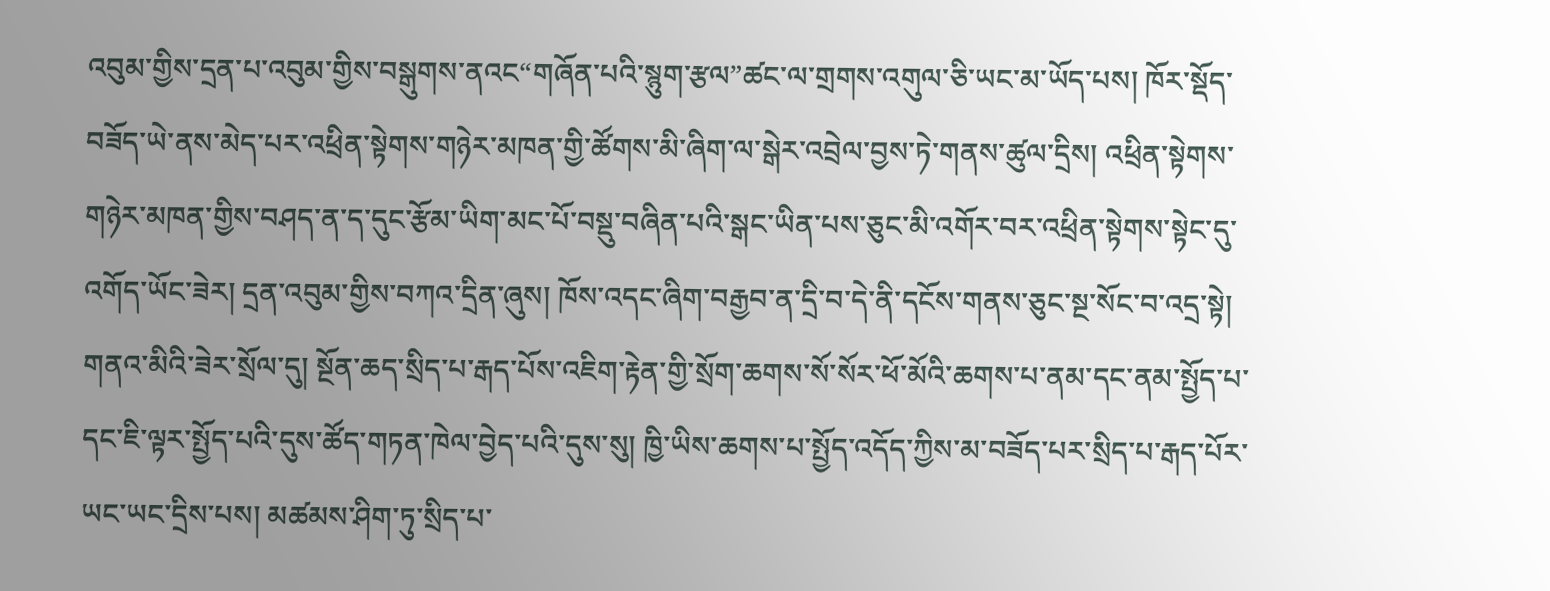འབུམ་གྱིས་དྲན་པ་འབུམ་གྱིས་བསྒུགས་ནའང“གཞོན་པའི་སྙུག་རྩལ”ཚང་ལ་གྲགས་འགུལ་ཅི་ཡང་མ་ཡོད་པས། ཁོར་སྡོད་བཟོད་ཡེ་ནས་མེད་པར་འཕྲིན་སྟེགས་གཉེར་མཁན་གྱི་ཚོགས་མི་ཞིག་ལ་སྒེར་འབྲེལ་བྱས་ཏེ་གནས་ཚུལ་དྲིས། འཕྲིན་སྟེགས་གཉེར་མཁན་གྱིས་བཤད་ན་ད་དུང་རྩོམ་ཡིག་མང་པོ་བསྡུ་བཞིན་པའི་སྒང་ཡིན་པས་ཅུང་མི་འགོར་བར་འཕྲིན་སྟེགས་སྟེང་དུ་འགོད་ཡོང་ཟེར། དྲན་འབུམ་གྱིས་བཀའ་དྲིན་ཞུས། ཁོས་འདང་ཞིག་བརྒྱབ་ན་དྲི་བ་དེ་ནི་དངོས་གནས་ཅུང་སྔ་སོང་བ་འདྲ་སྟེ། གནའ་མིའི་ཟེར་སྲོལ་དུ། སྔོན་ཆད་སྲིད་པ་རྒད་པོས་འཇིག་རྟེན་གྱི་སྲོག་ཆགས་སོ་སོར་ཕོ་མོའི་ཆགས་པ་ནམ་དང་ནམ་སྤྱོད་པ་དང་ཇི་ལྟར་སྤྱོད་པའི་དུས་ཚོད་གཏན་ཁེལ་བྱེད་པའི་དུས་སུ། ཁྱི་ཡིས་ཆགས་པ་སྤྱོད་འདོད་ཀྱིས་མ་བཟོད་པར་སྲིད་པ་རྒད་པོར་ཡང་ཡང་དྲིས་པས། མཚམས་ཤིག་ཏུ་སྲིད་པ་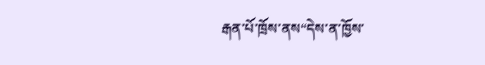རྒན་པོ་ཁྲོས་ནས“དེས་ན་ཁྱོས་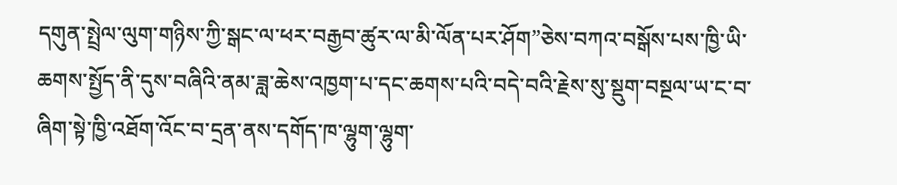དགུན་སྤྲེལ་ལུག་གཉིས་ཀྱི་སྒང་ལ་ཕར་བརྒྱབ་ཚུར་ལ་མི་ལོན་པར་ཤོག”ཅེས་བཀའ་བསྒོས་པས་ཁྱི་ཡི་ཆགས་སྤྱོད་ནི་དུས་བཞིའི་ནམ་ཟླ་ཆེས་འཁྱག་པ་དང་ཆགས་པའི་བདེ་བའི་རྗེས་སུ་སྡུག་བསྔལ་ཡ་ང་བ་ཞིག་སྟེ་ཁྱི་འཐོག་འོང་བ་དྲན་ནས་དགོད་ཁ་ལྷུག་ལྷུག་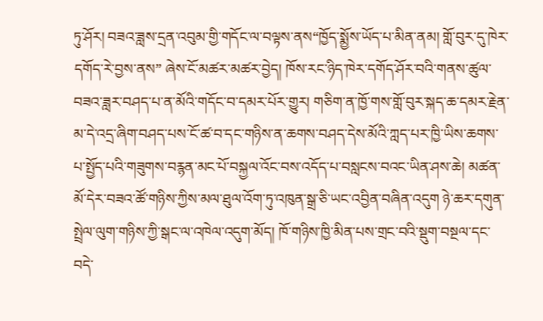ཏུ་ཤོར། བཟའ་ཟླས་དྲན་འབུམ་གྱི་གདོང་ལ་བལྟས་ནས“ཁྱོད་སྨྱོས་ཡོད་པ་མིན་ནམ། གློ་བུར་དུ་ཁེར་དགོད་རེ་བྱས་ནས” ཞེས་ངོ་མཚར་མཚར་བྱེད། ཁོས་རང་ཉིད་ཁེར་དགོད་ཤོར་བའི་གནས་ཚུལ་བཟའ་ཟླར་བཤད་པ་ན་མོའི་གདོང་བ་དམར་པོར་གྱུར། གཅིག་ན་ཁྱོ་གས་གློ་བུར་སྐད་ཆ་དམར་རྗེན་མ་དེ་འདྲ་ཞིག་བཤད་པས་ངོ་ཚ་བ་དང་གཉིས་ན་ཆགས་བཤད་དེས་མོའི་ཀླད་པར་ཁྱི་ཡིས་ཆགས་པ་སྤྱོད་པའི་གཟུགས་བརྙན་མང་པོ་བསྐྱལ་འོང་བས་འདོད་པ་བསླངས་བའང་ཡིན་ཤས་ཆེ། མཚན་མོ་དེར་བཟའ་ཚོ་གཉིས་ཀྱིས་མལ་ཐུལ་འོག་ཏུ་འཁུན་སྒྲ་ཅི་ཡང་འབྱིན་བཞིན་འདུག ཉེ་ཆར་དགུན་སྤྲེལ་ལུག་གཉིས་ཀྱི་སྒང་ལ་འཁེལ་འདུག་མོད། ཁོ་གཉིས་ཁྱི་མིན་པས་གྲང་བའི་སྡུག་བསྔལ་དང་བདེ་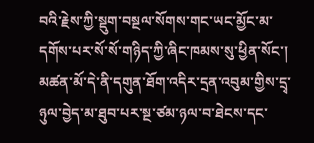བའི་རྗེས་ཀྱི་སྡུག་བསྔལ་སོགས་གང་ཡང་མྱོང་མ་དགོས་པར་སོ་སོ་གཉིད་ཀྱི་ཞིང་ཁམས་སུ་ཕྱིན་སོང་། མཚན་མོ་དེ་ནི་དགུན་ཐོག་འདིར་དྲན་འབུམ་གྱིས་དྲྭ་ཉུལ་བྱེད་མ་ཐུབ་པར་སྔ་ཙམ་ཉལ་བ་ཐེངས་དང་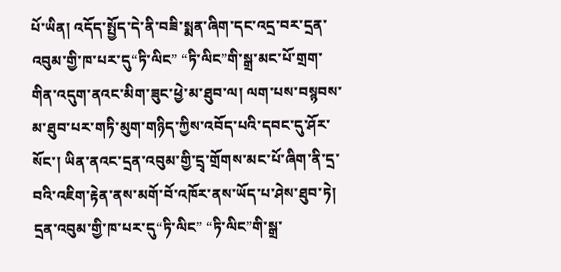པོ་ཡིན། འདོད་སྤྱོད་དེ་ནི་བཟི་སྨན་ཞིག་དང་འདྲ་བར་དྲན་འབུམ་གྱི་ཁ་པར་དུ“ཏི་ལིང” “ཏི་ལིང”གི་སྒྲ་མང་པོ་གྲག་གིན་འདུག་ནའང་མིག་ཟུང་ཕྱེ་མ་ཐུབ་ལ། ལག་པས་བསྙབས་མ་ཐུབ་པར་གཏི་མུག་གཉིད་ཀྱིས་འབོད་པའི་དབང་དུ་ཤོར་སོང་། ཡིན་ནའང་དྲན་འབུམ་གྱི་དྲྭ་གྲོགས་མང་པོ་ཞིག་ནི་དྲ་བའི་འཇིག་རྟེན་ནས་མགོ་བོ་འཁོར་ནས་ཡོད་པ་ཤེས་ཐུབ་ཏེ། དྲན་འབུམ་གྱི་ཁ་པར་དུ“ཏི་ལིང” “ཏི་ལིང”གི་སྒྲ་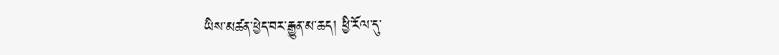ཡིས་མཚན་ཕྱེད་བར་རྒྱུན་མ་ཆད། ཕྱི་རོལ་དུ་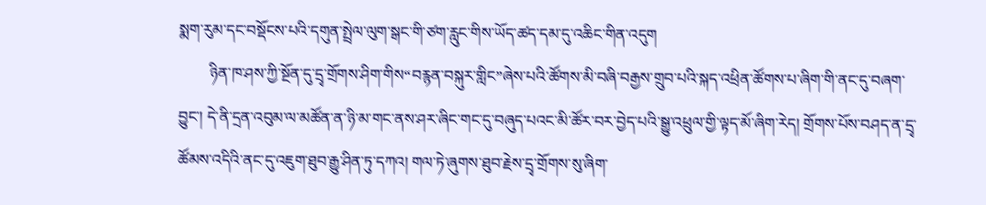སྨག་རུམ་དང་བསྡོངས་པའི་དགུན་སྤྲེལ་ལུག་སྒང་གི་ཙག་རླུང་གིས་ཡོད་ཚད་དམ་དུ་འཆིང་གིན་འདུག
        ཉིན་ཁ་ཤས་ཀྱི་སྔོན་དུ་དྲྭ་གྲོགས་ཤིག་གིས“བརྙན་བསྐུར་གླིང”ཞེས་པའི་ཚོགས་མི་བཞི་བརྒྱས་གྲུབ་པའི་སྐད་འཕྲིན་ཚོགས་པ་ཞིག་གི་ནང་དུ་བཞག་བྱུང་། དེ་ནི་དྲན་འབུམ་ལ་མཚོན་ན་ཉི་མ་གང་ནས་ཤར་ཞིང་གང་དུ་བཞུད་པའང་མི་ཚོར་བར་བྱེད་པའི་སྒྱུ་འཕྲུལ་གྱི་ལྟད་མོ་ཞིག་རེད། གྲོགས་པོས་བཤད་ན་དྲྭ་ཚོམས་འདིའི་ནང་དུ་འཇུག་ཐུབ་རྒྱུ་ཤིན་ཏུ་དཀའ། གལ་ཏེ་ཞུགས་ཐུབ་རྗེས་དྲྭ་གྲོགས་སུ་ཞིག་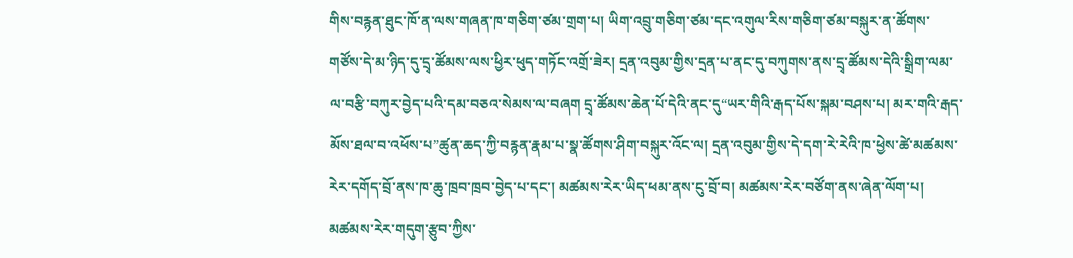གིས་བརྙན་ཐུང་ཁོ་ན་ལས་གཞན་ཁ་གཅིག་ཙམ་གྲག་པ། ཡིག་འབྲུ་གཅིག་ཙམ་དང་འགུལ་རིས་གཅིག་ཙམ་བསྐུར་ན་ཚོགས་གཙོས་དེ་མ་ཉིད་དུ་དྲྭ་ཚོམས་ལས་ཕྱིར་ཕུད་གཏོང་འགྲོ་ཟེར། དྲན་འབུམ་གྱིས་དྲན་པ་ནང་དུ་བཀུགས་ནས་དྲྭ་ཚོམས་དེའི་སྒྲིག་ལམ་ལ་བརྩི་བཀུར་བྱེད་པའི་དམ་བཅའ་སེམས་ལ་བཞག དྲྭ་ཚོམས་ཆེན་པོ་དེའི་ནང་དུ“ཡར་གིའི་རྒད་པོས་སྐམ་བཤས་པ། མར་གའི་རྒད་མོས་ཐལ་བ་འཕོས་པ”ཚུན་ཆད་ཀྱི་བརྙན་རྣམ་པ་སྣ་ཚོགས་ཤིག་བསྐུར་འོང་ལ། དྲན་འབུམ་གྱིས་དེ་དག་རེ་རེའི་ཁ་ཕྱེས་ཚེ་མཚམས་རེར་དགོད་བྲོ་ནས་ཁ་ཆུ་ཁྲབ་ཁྲབ་བྱེད་པ་དང་། མཚམས་རེར་ཡིད་ཕམ་ནས་ངུ་བྲོ་བ། མཚམས་རེར་བཙོག་ནས་ཞེན་ལོག་པ། མཚམས་རེར་གདུག་རྩུབ་ཀྱིས་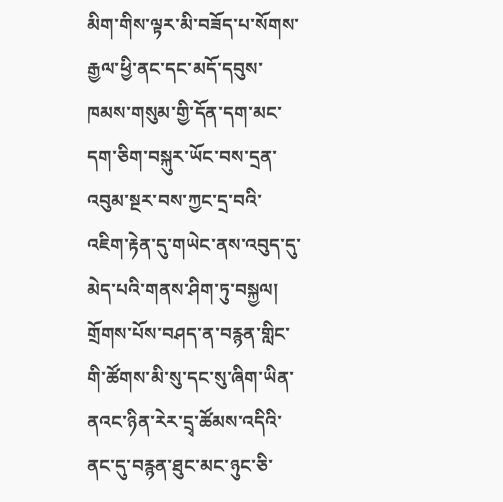མིག་གིས་ལྟར་མི་བཟོད་པ་སོགས་རྒྱལ་ཕྱི་ནང་དང་མདོ་དབུས་ཁམས་གསུམ་གྱི་དོན་དག་མང་དག་ཅིག་བསྐུར་ཡོང་བས་དྲན་འབུམ་སྔར་བས་ཀྱང་དྲ་བའི་འཇིག་རྟེན་དུ་གཡེང་ནས་འབུད་དུ་མེད་པའི་གནས་ཤིག་ཏུ་བསྐྱལ། གྲོགས་པོས་བཤད་ན་བརྙན་གླིང་གི་ཚོགས་མི་སུ་དང་སུ་ཞིག་ཡིན་ནའང་ཉིན་རེར་དྲྭ་ཚོམས་འདིའི་ནང་དུ་བརྙན་ཐུང་མང་ཉུང་ཅི་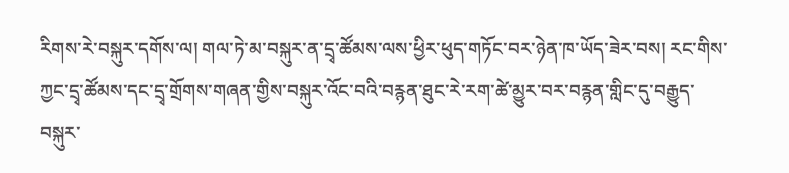རིགས་རེ་བསྐུར་དགོས་ལ། གལ་ཏེ་མ་བསྐུར་ན་དྲྭ་ཚོམས་ལས་ཕྱིར་ཕུད་གཏོང་བར་ཉེན་ཁ་ཡོད་ཟེར་བས། རང་གིས་ཀྱང་དྲྭ་ཚོམས་དང་དྲྭ་གྲོགས་གཞན་གྱིས་བསྐུར་འོང་བའི་བརྙན་ཐུང་རེ་རག་ཚེ་མྱུར་བར་བརྙན་གླིང་དུ་བརྒྱུད་བསྐུར་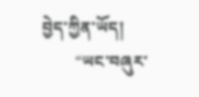བྱེད་ཀྱིན་ཡོད།
        “ཡང་བཞུར་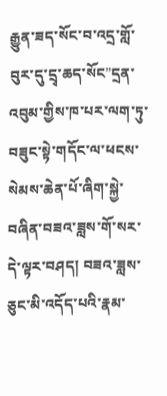རྒྱུན་ཟད་སོང་བ་འདྲ་གློ་བུར་དུ་དྲྭ་ཆད་སོང”དྲན་འབུམ་གྱིས་ཁ་པར་ལག་ཏུ་བཟུང་སྟེ་གདོང་ལ་ཕངས་སེམས་ཆེན་པོ་ཞིག་སྐྱེ་བཞིན་བཟའ་ཟླས་གོ་སར་དེ་ལྟར་བཤད། བཟའ་ཟླས་ཅུང་མི་འདོད་པའི་རྣམ་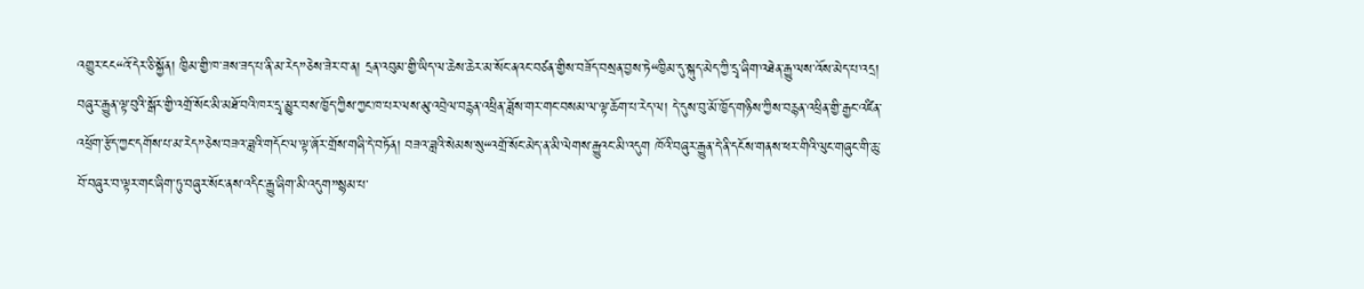འགྱུར་ངང“འོ་དེར་ཅི་སྐྱོན། ཁྱིམ་གྱི་ཁ་ཟས་ཟད་པ་ནི་མ་རེད”ཅེས་ཟེར་བ་ན། དྲན་འབུམ་གྱི་ཡིད་ལ་ཆེས་ཆེར་མ་སོང་ནའང་བཙན་གྱིས་བཟོད་བསྲན་བྱས་ཏེ“ཁྱིམ་དུ་སྐུད་མེད་ཀྱི་དྲྭ་ཞིག་འཐེན་རྒྱུ་ལས་འོས་མེད་པ་འདྲ། བཞུར་རྒྱུན་ལྟ་བུའི་སྒོར་གྱི་འགྲོ་སོང་མི་མཐོ་བའི་ཁར་དྲྭ་མྱུར་བས་ཁྱོད་ཀྱིས་ཀྱང་ཁ་པར་ལས་མུ་འབྲེལ་བརྙན་འཕྲིན་ཟློས་གར་གང་བསམ་ལ་ལྟ་ཆོག་པ་རེད་ལ། དེ་དུས་བུ་མོ་ཁྱོད་གཉིས་ཀྱིས་བརྙན་འཕྲིན་གྱི་རྒྱང་འཛིན་འཕྲོག་རྩོད་ཀྱང་དགོས་པ་མ་རེད”ཅེས་བཟའ་ཟླའི་གདོང་ལ་ལྟ་ཞོར་གྲོས་གཞི་དེ་བཏོན། བཟའ་ཟླའི་སེམས་སུ“འགྲོ་སོང་མེད་ན་མི་ལེགས་རྒྱུའང་མི་འདུག ཁོའི་བཞུར་རྒྱུན་དེ་ནི་དངོས་གནས་ཕར་གིའི་ལུང་གཞུང་གི་ཆུ་བོ་བཞུར་བ་ལྟར་གང་ཞིག་ཏུ་བཞུར་སོང་ནས་འདིང་རྒྱུ་ཞིག་མི་འདུག”སྙམ་པ་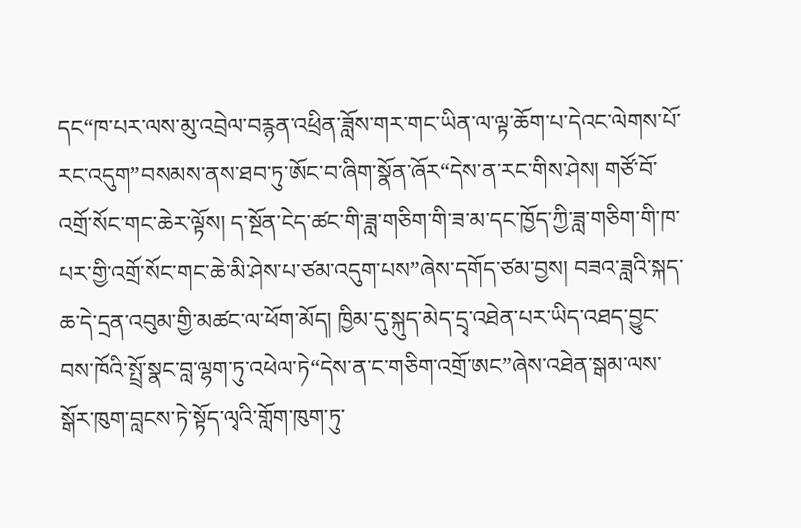དང“ཁ་པར་ལས་མུ་འབྲེལ་བརྙན་འཕྲིན་ཟློས་གར་གང་ཡིན་ལ་ལྟ་ཆོག་པ་དེའང་ལེགས་པོ་རང་འདུག”བསམས་ནས་ཐབ་ཏུ་ཨོང་བ་ཞིག་སྣོན་ཞོར“དེས་ན་རང་གིས་ཤེས། གཙོ་བོ་འགྲོ་སོང་གང་ཆེར་ལྟོས། ད་སྔོན་ངེད་ཚང་གི་ཟླ་གཅིག་གི་ཟ་མ་དང་ཁྱོད་ཀྱི་ཟླ་གཅིག་གི་ཁ་པར་གྱི་འགྲོ་སོང་གང་ཆེ་མི་ཤེས་པ་ཙམ་འདུག་པས”ཞེས་དགོད་ཙམ་བྱས། བཟའ་ཟླའི་སྐད་ཆ་དེ་དྲན་འབུམ་གྱི་མཚང་ལ་ཕོག་མོད། ཁྱིམ་དུ་སྐུད་མེད་དྲྭ་འཐེན་པར་ཡིད་འཐད་བྱུང་བས་ཁོའི་སྤྲོ་སྣང་བླ་ལྷག་ཏུ་འཕེལ་ཏེ“དེས་ན་ང་གཅིག་འགྲོ་ཨང”ཞེས་འཐེན་སྒམ་ལས་སྒོར་ཁུག་བླངས་ཏེ་སྟོད་ལྭའི་གློག་ཁུག་ཏུ་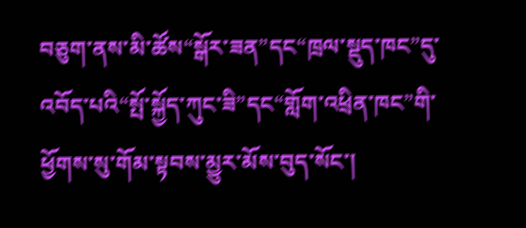བཅུག་ནས་མི་ཚོས“སྒོར་ཟན”དང“ཁྲལ་སྡུད་ཁང”དུ་འབོད་པའི“སྤོ་སྐྱོད་ཀུང་ཟི”དང“གློག་འཕྲིན་ཁང”གི་ཕྱོགས་སུ་གོམ་སྟབས་མྱུར་མོས་བུད་སོང་།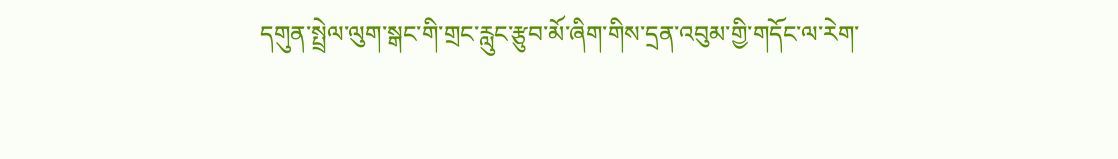དགུན་སྤྲེལ་ལུག་སྒང་གི་གྲང་རླུང་རྩུབ་མོ་ཞིག་གིས་དྲན་འབུམ་གྱི་གདོང་ལ་རེག་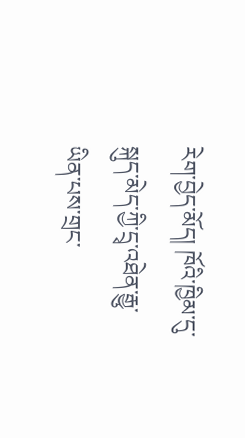རེག་བྱེད་མོད། ཁོའི་ཁྱིམ་དུ་སྐུད་མེད་ཀྱི་དྲྭ་འཐེན་རྒྱུ་ཡིན་པས་གྲང་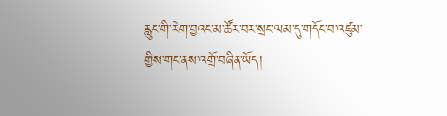རླུང་གི་རེག་བྱའང་མ་ཚོར་བར་སྲང་ལམ་དུ་གདོང་བ་འཛུམ་གྱིས་གང་ནས་འགྲོ་བཞིན་ཡོད།